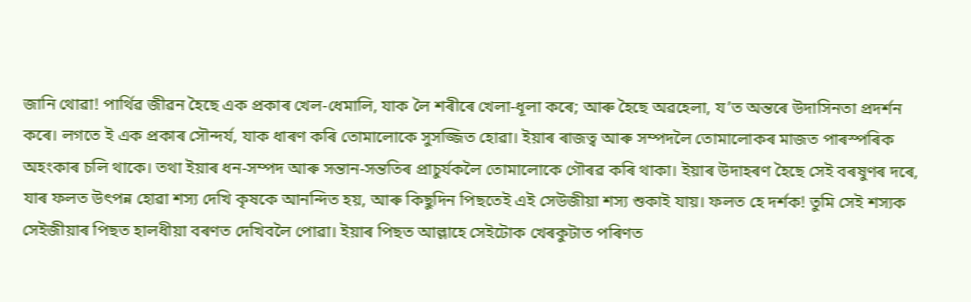জানি থোৱা! পাৰ্থিৱ জীৱন হৈছে এক প্ৰকাৰ খেল-ধেমালি, যাক লৈ শৰীৰে খেলা-ধূলা কৰে; আৰু হৈছে অৱহেলা, য’ত অন্তৰে উদাসিনতা প্ৰদৰ্শন কৰে। লগতে ই এক প্ৰকাৰ সৌন্দর্য, যাক ধাৰণ কৰি তোমালোকে সুসজ্জিত হোৱা। ইয়াৰ ৰাজত্ব আৰু সম্পদলৈ তোমালোকৰ মাজত পাৰস্পৰিক অহংকাৰ চলি থাকে। তথা ইয়াৰ ধন-সম্পদ আৰু সন্তান-সন্ততিৰ প্রাচুৰ্যকলৈ তোমালোকে গৌৰৱ কৰি থাকা। ইয়াৰ উদাহৰণ হৈছে সেই বৰষুণৰ দৰে, যাৰ ফলত উৎপন্ন হোৱা শস্য দেখি কৃষকে আনন্দিত হয়, আৰু কিছুদিন পিছতেই এই সেউজীয়া শস্য শুকাই যায়। ফলত হে দৰ্শক! তুমি সেই শস্যক সেইজীয়াৰ পিছত হালধীয়া বৰণত দেখিবলৈ পোৱা। ইয়াৰ পিছত আল্লাহে সেইটোক খেৰকুটাত পৰিণত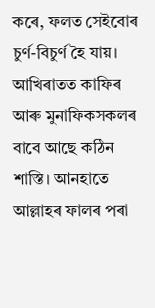কৰে, ফলত সেইবোৰ চুৰ্ণ-বিচুৰ্ণ হৈ যায়। আখিৰাতত কাফিৰ আৰু মুনাফিকসকলৰ বাবে আছে কঠিন শাস্তি। আনহাতে আল্লাহৰ ফালৰ পৰা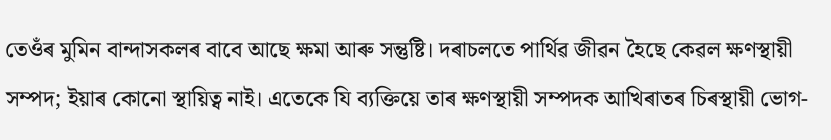তেওঁৰ মুমিন বান্দাসকলৰ বাবে আছে ক্ষমা আৰু সন্তুষ্টি। দৰাচলতে পাৰ্থিৱ জীৱন হৈছে কেৱল ক্ষণস্থায়ী সম্পদ; ইয়াৰ কোনো স্থায়িত্ব নাই। এতেকে যি ব্যক্তিয়ে তাৰ ক্ষণস্থায়ী সম্পদক আখিৰাতৰ চিৰস্থায়ী ভোগ-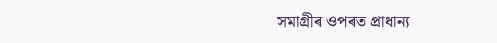সমাগ্রীৰ ওপৰত প্রাধান্য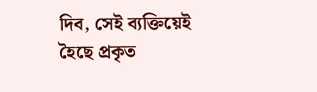দিব, সেই ব্যক্তিয়েই হৈছে প্ৰকৃত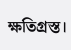ক্ষতিগ্ৰস্ত।